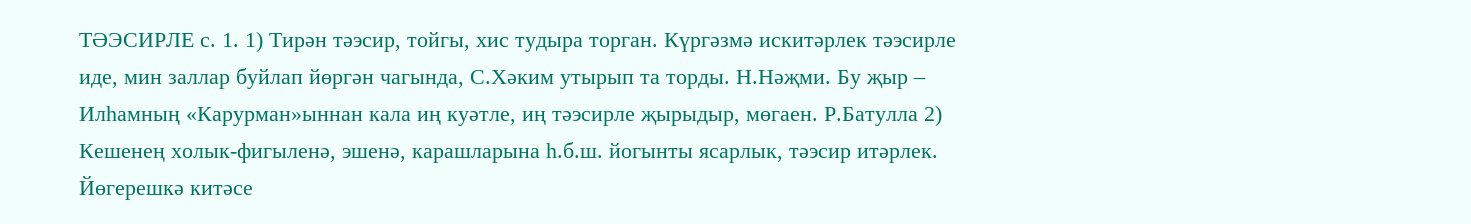ТӘЭСИРЛЕ с. 1. 1) Тирән тәэсир, тойгы, хис тудыра торган. Күргәзмә искитәрлек тәэсирле иде, мин заллар буйлап йөргән чагында, С.Хәким утырып та торды. Н.Нәҗми. Бу җыр – Илһамның «Карурман»ыннан кала иң куәтле, иң тәэсирле җырыдыр, мөгаен. Р.Батулла 2) Кешенең холык-фигыленә, эшенә, карашларына һ.б.ш. йогынты ясарлык, тәэсир итәрлек. Йөгерешкә китәсе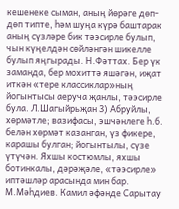кешенеке сыман, аның йөрәге дөп-дөп типте, һәм шуңа күрә баштарак аның сүзләре бик тәэсирле булып, чын күңелдән сөйләнгән шикелле булып яңгырады. Н.Фәттах. Бер үк заманда, бер мохиттә яшәгән, иҗат иткән «тере классиклар»ның йогынтысы аеруча җанлы, тәэсирле була. Л.Шагыйрьҗан 3) Абруйлы, хөрмәтле; вазифасы, эшчәнлеге һ.б. белән хөрмәт казанган, үз фикере, карашы булган; йогынтылы, сүзе үтүчән. Яхшы костюмлы, яхшы ботинкалы, дәрәҗәле, «тәэсирле» иптәшләр арасында мин бар. М.Мәһдиев. Камил әфәнде Сарытау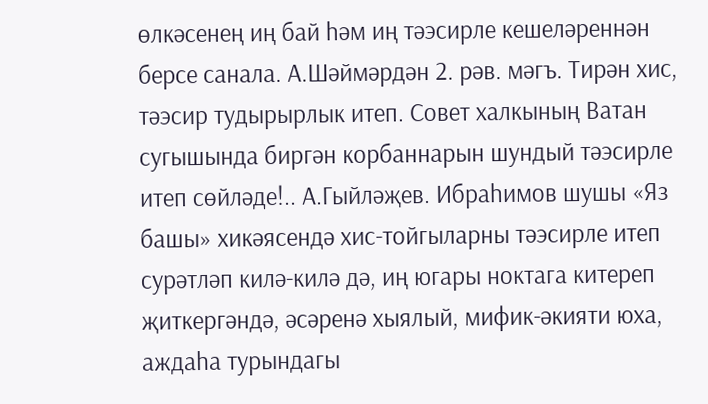өлкәсенең иң бай һәм иң тәэсирле кешеләреннән берсе санала. А.Шәймәрдән 2. рәв. мәгъ. Тирән хис, тәэсир тудырырлык итеп. Совет халкының Ватан сугышында биргән корбаннарын шундый тәэсирле итеп сөйләде!.. А.Гыйләҗев. Ибраһимов шушы «Яз башы» хикәясендә хис-тойгыларны тәэсирле итеп сурәтләп килә-килә дә, иң югары ноктага китереп җиткергәндә, әсәренә хыялый, мифик-әкияти юха, аждаһа турындагы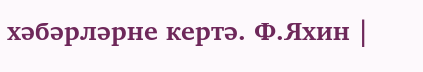хәбәрләрне кертә. Ф.Яхин |